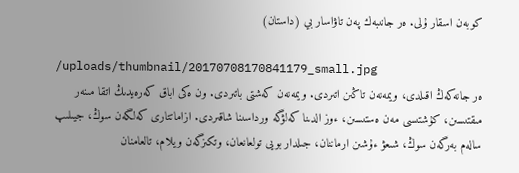كوبەن اسقار ۇلى. ەر جانىبەك پەن تاۋاسار بي (داستان)

/uploads/thumbnail/20170708170841179_small.jpg
ەر جانەكەڭ اقىلدى، ويمەنەن تاڭىن اتىردى. ويمەنەن كەشتى باتىردى. ون ەكى اباق كەرەيدىڭ اتقا مىنەر مىقتىسىن، كۇشتىسى مەن ەستىسىن، ءوز الدىنا كەلۋگە ورداسىنا شاقىردى. ازاماتتارى كەلگەن سوڭ، جيىلىپ سالەم بەرگەن سوڭ، شىعۋ ءۇشىن ارماننان، جىلدار بويى تولعانعان، وتكىزگەن ويلام، تالعامنان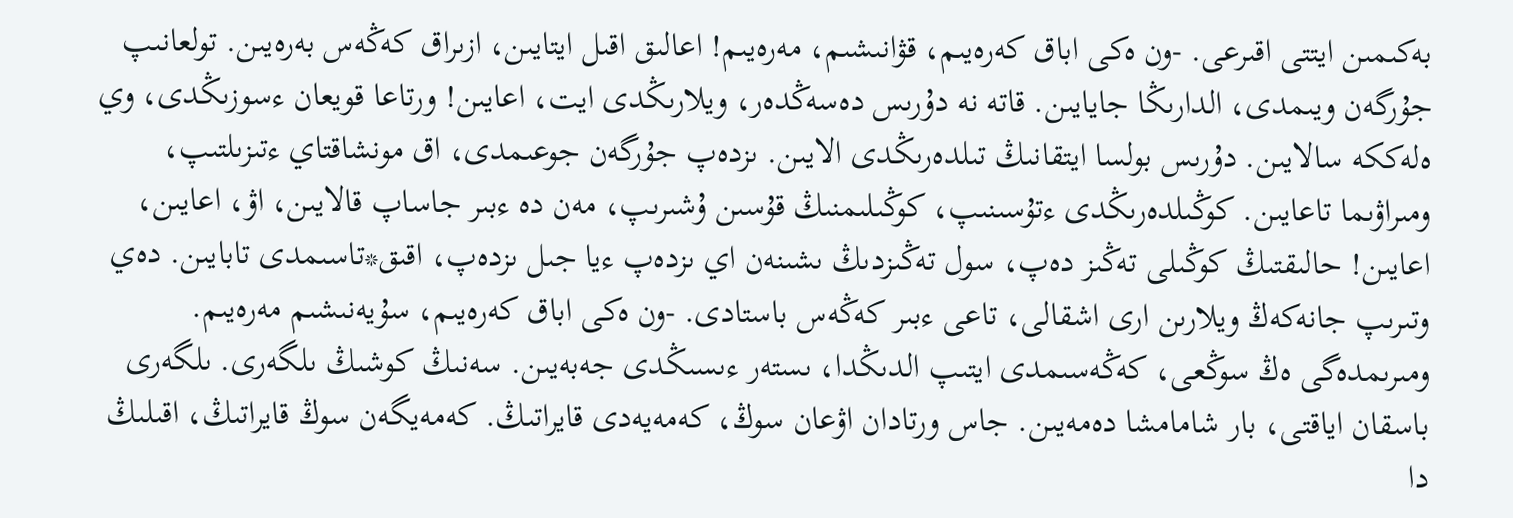بەكىمىن ايتتى اقىرعى. -ون ەكى اباق كەرەيىم، قۋانىشىم، مەرەيىم! اعالىق اقىل ايتايىن، ازىراق كەڭەس بەرەيىن. تولعانىپ جۇرگەن ويىمدى، الدارىڭا جايايىن. قاتە نە دۇرىس دەسەڭدەر، ويلارىڭدى ايت، اعايىن! ورتاعا قويعان ءسوزىڭدى، وي ەلەككە سالايىن. دۇرىس بولسا ايتقانىڭ تىلدەرىڭدى الايىن. ىزدەپ جۇرگەن جوعىمدى، اق مونشاقتاي ءتىزىلتىپ، ومىراۋىما تاعايىن. كوڭىلدەرىڭدى ءتۇسىنىپ، كوڭىلىمنىڭ قۇسىن ۇشىرىپ، مەن دە ءبىر جاساپ قالايىن، اۋ، اعايىن، اعايىن! حالىقتىڭ كوڭىلى تەڭىز دەپ، سول تەڭىزدىڭ ىشىنەن اي ىزدەپ ءيا جىل ىزدەپ، اقىق*تاسىمدى تابايىن. دەي وتىرىپ جانەكەڭ ويلارىن ارى اشقالى، تاعى ءبىر كەڭەس باستادى. -ون ەكى اباق كەرەيىم، سۇيەنىشىم مەرەيىم. ومىرىمدەگى ەڭ سوڭعى، كەڭەسىمدى ايتىپ الدىڭدا، ىستەر ءىسىڭدى جەبەيىن. سەنىڭ كوشىڭ ىلگەرى. ىلگەرى باسقان اياقتى، بار شامامشا دەمەيىن. جاس ورتادان اۋعان سوڭ، كەمەيەدى قايراتىڭ. كەمەيگەن سوڭ قايراتىڭ، اقىلىڭ دا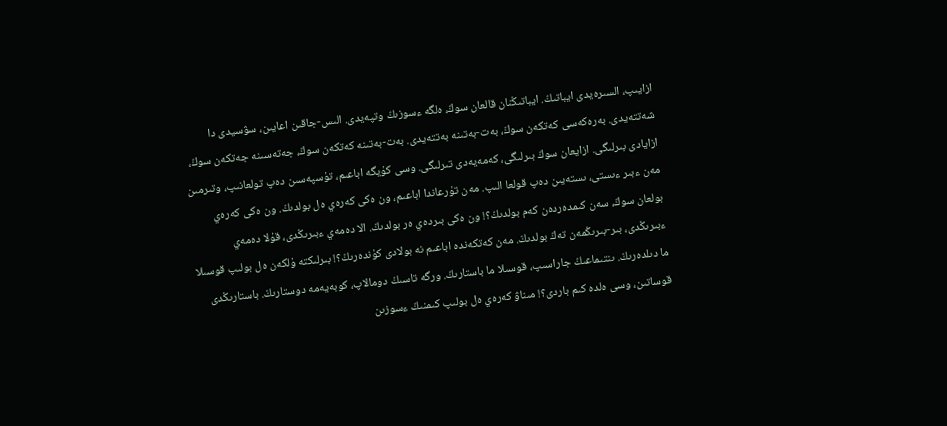ازايىپ، السىرەيدى ايباتىڭ. ايباتىڭنان قالعان سوڭ، ەلگە ءسوزىڭ وتپەيدى. الىس-جاقىن اعايىن، سۋسيدى دا شەتتەيدى. بەرەكەسى كەتكەن سوڭ، بەت-بەتىنە بەتتەيدى. بەت-بەتىنە كەتكەن سوڭ، جەتەسىنە جەتكەن سوڭ، ازايادى بىرلىگى. ازايعان سوڭ بىرلىگى، كەمەيەدى تىرلىگى. وسى كۇيگە اباعىم، تۇسپەسىن دەپ تولعانىپ، وتىرمىن مەن ءبىر ءىستى، ىستەيىن دەپ قولعا الىپ. مەن تۇرعاندا اباعىم، ون ەكى كەرەي ەل بولدىڭ. ون ەكى كەرەي بولعان سوڭ، سەن كىمدەردەن كەم بولدىڭ؟! ون ەكى بىردەي ەر بولدىڭ. الا دەمەي ءبىرىڭدى، قۇلا دەمەي ءبىرىڭدى، بىر-بىرىڭمەن تەڭ بولدىڭ. مەن كەتكەندە اباعىم نە بولادى كۇندەرىڭ؟! بىرلىكتە ۇلكەن ەل بولىپ قوسىلا ما دىلدەرىڭ. ىنتىماعىڭ جاراسىپ، قوسىلا ما باستارىڭ. ورگە تاسىڭ دومالاپ، كوبەيەمە دوستارىڭ. باستارىڭدى قوساتىن، وسى ەلدە كىم باردى؟! مىناۋ كەرەي ەل بولىپ كىمنىڭ ءسوزىن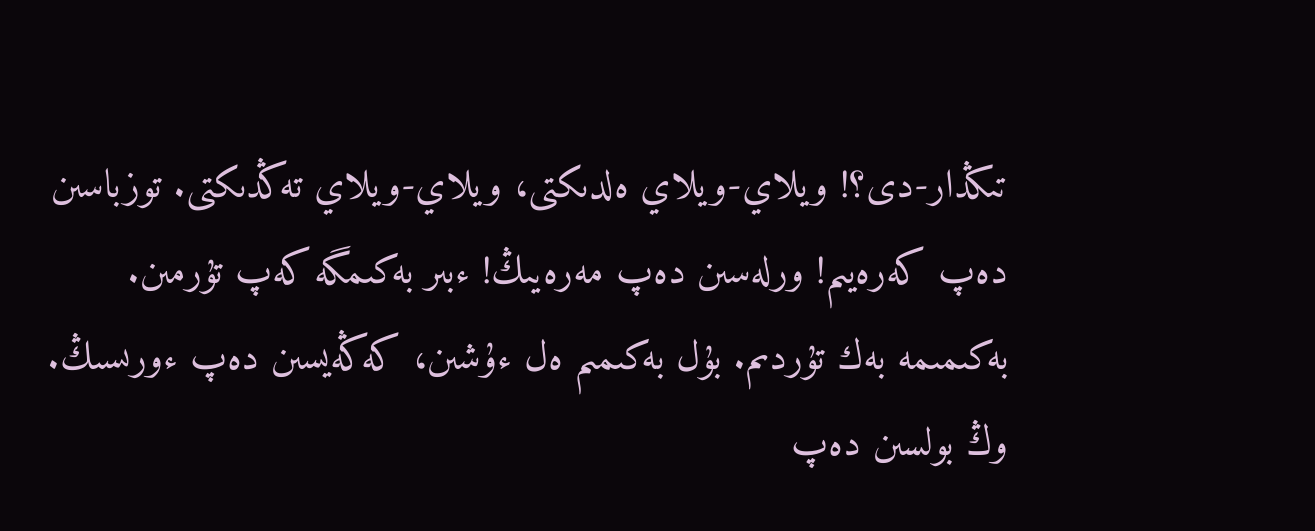تىڭدار-دى؟! ويلاي-ويلاي ەلدىكتى، ويلاي-ويلاي تەڭدىكتى. توزباسىن دەپ كەرەيىم! ورلەسىن دەپ مەرەيىڭ! ءبىر بەكىمگە كەپ تۇرمىن. بەكىمىمە بەك تۇردىم. بۇل بەكىمىم ەل ءۇشىن، كەڭەيسىن دەپ ءورىسىڭ. وڭ بولسىن دەپ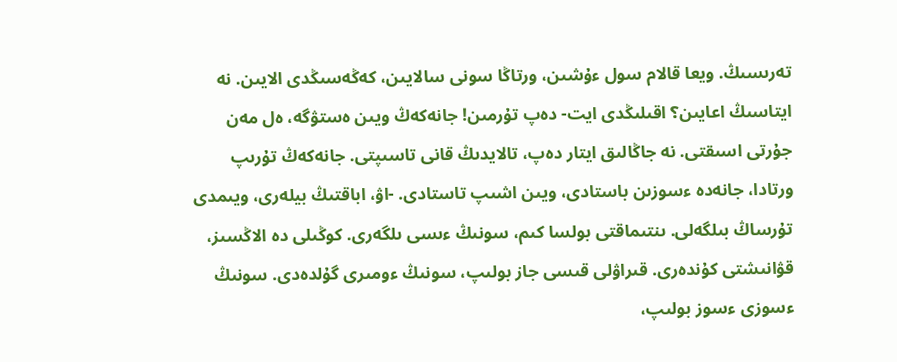تەرىسىڭ. ويعا قالام سول ءۇشىن، ورتاڭا سونى سالايىن، كەڭەسىڭدى الايىن. نە ايتاسىڭ اعايىن؟ اقىلىڭدى ايت- دەپ تۇرمىن! جانەكەڭ ويىن ەستۋگە، ەل مەن جۇرتى اسىقتى. نە جاڭالىق ايتار دەپ، تالايدىڭ قانى تاسىپتى. جانەكەڭ تۇرىپ ورتادا، جانەدە ءسوزىن باستادى، ويىن اشىپ تاستادى. -اۋ، اباقتىڭ بيلەرى، ويىمدى تۇرساڭ بىلگەلى. ىنتىماقتى بولسا كىم، سونىڭ ءىسى ىلگەرى. كوڭىلى دە الاڭسىز، قۋانىشتى كۇندەرى. قىراۋلى قىسى جاز بولىپ، سونىڭ ءومىرى گۇلدەدى. سونىڭ ءسوزى ءسوز بولىپ،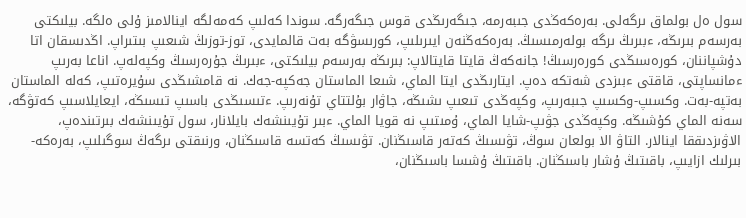سول ەل بولماق ىرگەلى. بەرەكەڭدى جىبەرمە، جىگەرىڭدى قوس جىگەرگە. سوندا كەلىپ كەمەلگە اينالامىز ۇلى ەلگە. بيلىكتى بەرسەم بىرىڭە، ءبىرىڭ ىرگە بولەرمىسىڭ. بەرەكەڭنەن ايىرىلىپ، كورىسۋگە بەت قالمايدى، توز-توزىڭ شىعىپ بىتىراپ. اڭدىسقان اتا دۇشپاننان، كورەسىڭدى كورەرسىڭ! جانەكەڭ قايتا قايتالاپ: بىرىڭە بەرسەم بيلىكتى، ءبىرىڭ جۇرەرسىڭ وكپەلەپ. اناعا بەرىپ ءمانساپتى، قاقتى ءبىزدى شەتكە دەپ. ايتارىڭدى ايتا الماي، شىعا الماستان جەكپە-جەك. نە قامشىڭدى سۇيرەتىپ، كەلە الماستان بەتپە-بەت. وكسىپ-وكسىپ جىبەرىپ، وكپەڭدى تىعىپ ىشىڭە، جاۋار بۇلتتاي تۇنەرىپ. ءتىسىڭدى باسىپ تىسىڭە، ايعايلاسىپ كەتۋگە، سەنە الماي كۇشىڭە. وكپەڭدى جۋىپ-شايا الماي، ۇمىتىپ نە قويا الماي. ءبىر تۇيىنشەك بايلانار، سول تۇيىنشەك بىرتىندەپ، الاۋىزدىققا اينالار. التاۋ الا بولعان سوڭ، تۋىسىڭ كەتەر قاسىڭنان. تۋىسىڭ كەتسە قاسىڭنان، ورنىقتى ىرگەڭ سوگىلىپ، بەرەكە-بىرلىك ازايىپ، باقىتىڭ ۇشار باسىڭنان. باقىتىڭ ۇشسا باسىڭنان،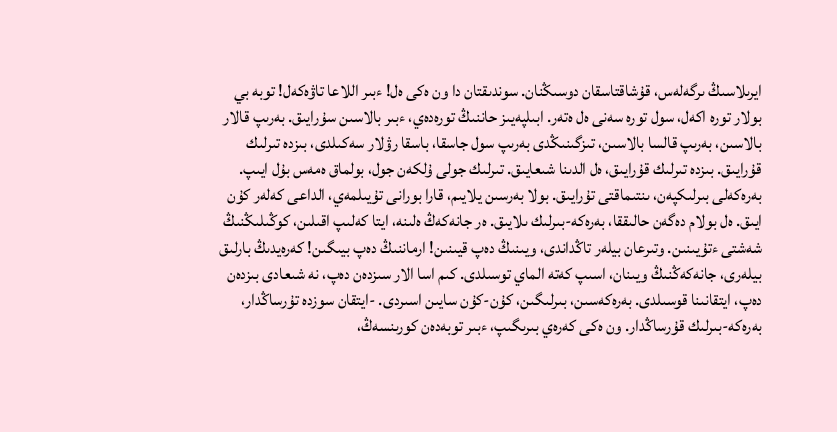ايرىلاسىڭ ىرگەلەس، قۇشاقتاسقان دوسىڭنان. سوندىقتان دا ون ەكى ەل! ءبىر اللاعا تاۋەكەل! توبە بي بولار تورە اكەل، سول تورە سەنى ەل ەتەر. ابىلپەيىز حاننىڭ تورەدەي، ءبىر بالاسىن سۇرايىق. بەرىپ قالار بالاسىن، بەرىپ قالسا بالاسىن، تىزگىنىڭدى بەرىپ سول جاسقا، باسقا رۋلار سەكىلدى، بىزدە تىرلىك قۇرايىق. بىزدە تىرلىك قۇرايىق، ەل الدىنا شىعايىق. تىرلىك جولى ۇلكەن جول، بولماق ەمەس بۇل ايىپ. بەرەكەلى بىرلىكپەن، ىنتىماقتى تۇرايىق. بولا بەرسىن يلايىم، قارا بورانى تۇيىلمەي، الداعى كەلەر كۇن ايىق. ەل بولام دەگەن حالىققا، بەرەكە-بىرلىك ىلايىق. ەر جانەكەڭ ەلىنە، ايتا كەلىپ اقىلىن، كوڭىلىڭنىڭ شەشتى ءتۇيىنىن. وتىرعان بيلەر تاڭداندى، ويىنىڭ دەپ قيىنىن! ارماننىڭ دەپ بيىگىن! كەرەيدىڭ بارلىق بيلەرى، جانەكەڭنىڭ ويىنان، اسىپ كەتە الماي توسىلدى. كىم اسا الار سىزدەن دەپ، نە شىعادى بىزدەن دەپ، ايتقانىنا قوسىلدى. بەرەكەسىن، بىرلىگىن، كۇن-كۇن سايىن اسىردى. -ايتقان سوزدە تۇرساڭدار، بەرەكە-بىرلىك قۇرساڭدار. ون ەكى كەرەي بىرىگىپ، ءبىر توبەدەن كورىنسەڭ،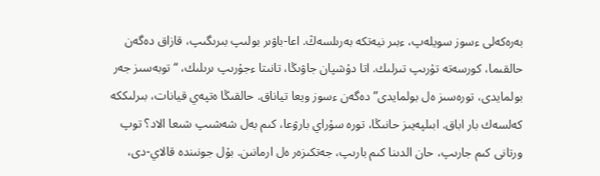بەرەكەلى ءسوز سويلەپ، ءبىر نيەتكە بەرىلسەڭ. اعا-باۋىر بولىپ بىرىگىپ، قازاق دەگەن حالقىما، كورسەتە تۇرىپ تىرلىك. اتا دۇشپان جاۋىڭا، تانىتا ءجۇرىپ ىرىلىك، “توبەسىز جەر بولمايدى، تورەسىز ەل بولمايدى” دەگەن ءسوز ويعا تياناق. حالقىڭا ەتپەي قيانات، بىرلىككە كەلسەك بار اباق. ابىلپەيىز حانىڭا، تورە سۇراي بارۋعا، كىم بەل شەشىپ شىعا الاد؟ توپ ورتانى كىم جارىپ، حان الدىنا كىم بارىپ، جەتكىزەر ەل ارمانىن. بۇل جونىندە قالاي-دى،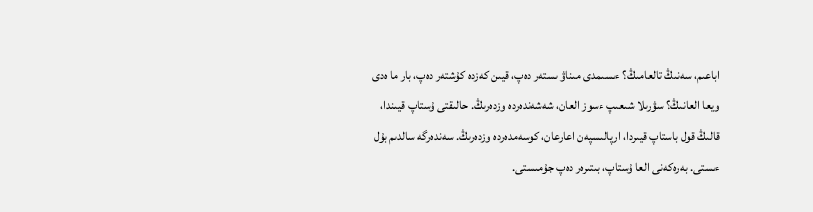اباعىم، سەنىڭ تالعامىڭ؟ ءىسىمدى مىناۋ ىستەر دەپ، قيىن كەزدە كۇشتەر دەپ، بار ما ەدى ويعا العانىڭ؟ سۋرىلا شىعىپ ءسوز العان، شەشەندەردە وزدەرىڭ. حالىقتى ۇستاپ قيىندا، قالىڭ قول باستاپ قيىردا، ارپالىسپەن اعارعان، كوسەمدەردە وزدەرىڭ. سەندەرگە سالدىم بۇل ءىستى. بەرەكەنى العا ۇستاپ، بىتىرەر دەپ جۇمىستى.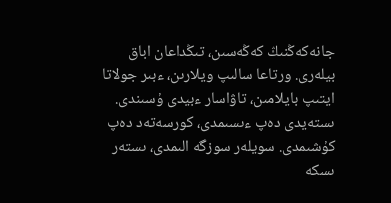جانەكەڭنىڭ كەڭەسىن، تىڭداعان اباق بيلەرى. ورتاعا سالىپ ويلارىن، ءبىر جولاتا ايتىپ بايلامىن، تاۋاسار ءبيدى ۇسىندى. ىستەيدى دەپ ءىسىمدى، كورسەتەد دەپ كۇشىمدى. سويلەر سوزگە الىمدى، ىستەر ىسكە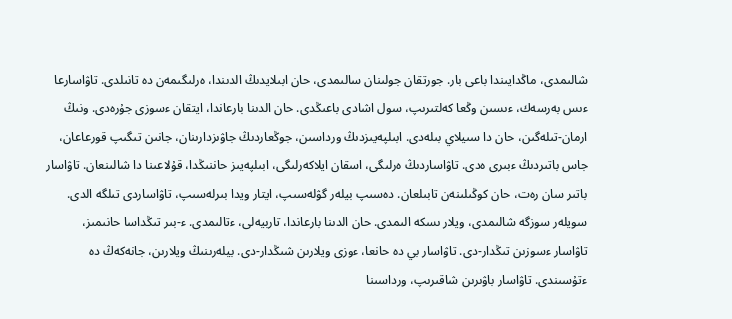شالىمدى، ماڭدايىندا باعى بار. جورتقان جولىنان سالىمدى، حان ابىلايدىڭ الدىندا، ەرلىگىمەن دە تانىلدى. تاۋاسارعا ءىس بەرسەك، ءىسىن وڭعا كەلتىرىپ، سول اشادى باعىڭدى. حان الدىنا بارعاندا، ايتقان ءسوزى جۇرەدى. ونىڭ ارمان-تىلەگىن، حان دا سىيلاي بىلەدى. ابىلپەيىزدىڭ ورداسىن، جوڭعاردىڭ جاۋىزدارىنان، جانىن تىگىپ قورعاعان، جاس باتىردىڭ ءبىرى ەدى. تاۋاساردىڭ ەرلىگى، اسقان ايلاكەرلىگى، ابىلپەيىز حاننىڭدا، قۇلاعىنا دا شالىنعان. تاۋاسار باتىر سان رەت، حان كوڭىلىنەن تابىلعان. دەسىپ بيلەر گۋلەسىپ، ايتار ويدا بىرلەسىپ، تاۋاساردى تىلگە الدى. سويلەر سوزگە شالىمدى، ويلار ىسكە الىمدى. حان الدىنا بارعاندا، تاربيەلى، ءتالىمدى. ء-بىر تىڭداسا حانىمىز، تاۋاسار ءسوزىن تىڭدار-دى. تاۋاسار بي دە حانعا، ءوزى ويلارىن شىڭدار-دى. بيلەرىنىڭ ويلارىن، جانەكەڭ دە ءتۇسىندى. تاۋاسار باۋىرىن شاقىرىپ، ورداسىنا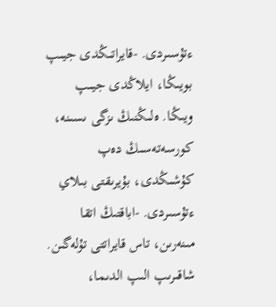ءتۇسىردى. -قايراتىڭدى جيىپ بويىڭا، ايلاڭدى جيىپ ويىڭا. ەلىڭنىڭ ىزگى ىسىنە، كورسەتەسىڭ دەپ كۇشىڭدى، بۇيرىقتى بىلاي ءتۇسىردى. -اباقتىڭ اتقا مىنەرىن، تاس قايراتتى تۇلەگىن. شاقىرىپ الىپ الدىما،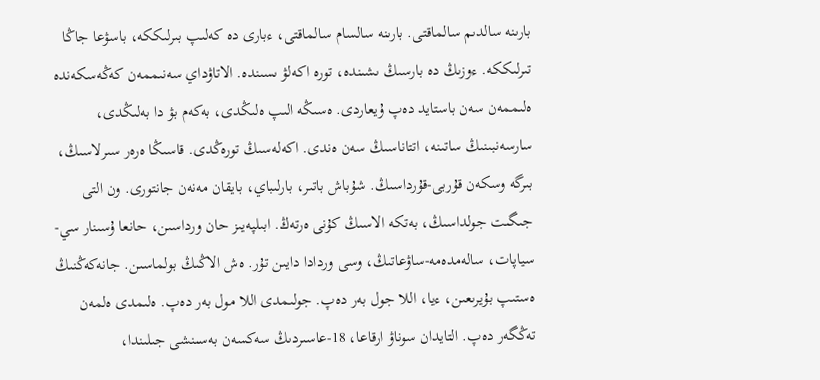بارىنە سالدىم سالماقتى. بارىنە سالسام سالماقتى، ءبارى دە كەلىپ بىرلىككە، باسۋعا جاڭا تىرلىككە. ءوزىڭ دە بارسىڭ ىشىندە، تورە اكەلۋ ىسىندە. الاتاۋداي سەنىممەن كەڭەسكەندە ەلىممەن سەن باستايد دەپ ۇيعاردى. ەسىڭە الىپ ەلىڭدى، بەكەم بۋ دا بەلىڭدى، سارسەنبىنىڭ ساتىنە، اتتاناسىڭ سەن ەندى. اكەلەسىڭ تورەڭدى. قاسىڭا ەرەر سىرلاسىڭ، بىرگە وسكەن قۇربى-قۇرداسىڭ. شۇباش باتىر، بارلىباي، بايقان مەنەن جانتورى. ون التى جىگىت جولداسىڭ، بەتكە الاسىڭ كۇنى ەرتەڭ. ابىلپەيىز حان ورداسىن، حانعا ۇسىنار سي-سياپات، سالەمدەمە-ساۋعاتىڭ، وسى وردادا دايىن تۇر. ەش الاڭىڭ بولماسىن. جانەكەڭنىڭ ەستىپ بۇيرىعىن، ءيا، اللا جول بەر دەپ. جولىمدى اللا مول بەر دەپ. ەلىمدى ەلمەن تەڭگەر دەپ. التايدان سوناۋ ارقاعا، 18-عاسىردىڭ سەكسەن بەسىنشى جىلىندا،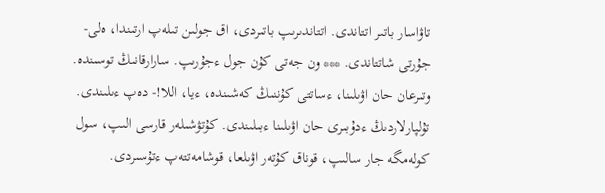تاۋاسار باتىر اتتاندى. اتتاندىرىپ باتىردى، اق جولىن تىلەپ ارتىندا، ەلى-جۇرتى شاتتاندى. *** ون جەتى كۇن جول ءجۇرىپ. سارارقانىڭ توسىندە. وتىرعان حان اۋىلىنا، ءساتتى كۇننىڭ كەشىندە، ءيا، اللا!- دەپ ءىلىندى. تۇلپارلاردىڭ ءدۇبىرى حان اۋىلىنا ءبىلىندى. كۇتۋشىلەر قارسى الىپ، سول كولەمگە جار سالىپ، قوناق كۇتەر اۋىلعا، قوشامەتتەپ ءتۇسىردى.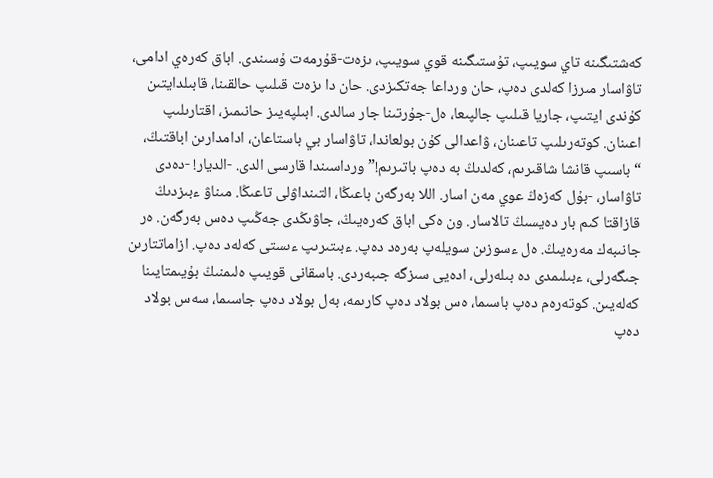كەشتىگىنە تاي سويىپ، تۇستىگىنە قوي سويىپ، ىزەت-قۇرمەت ۇسىندى. اباق كەرەي ادامى، تاۋاسار مىرزا كەلدى دەپ، حان ورداعا جەتكىزدى. حان دا ىزەت قىلىپ حالقىنا، قابىلدايتىن كۇندى ايتىپ، جاريا قىلىپ جالپىعا، ەل-جۇرتىنا جار سالدى. ابىلپەيىز حانىمىز، اقتارىلىپ اعىنان. كوتەرىلىپ تاعىنان، ۋاعدالى كۇن بولعاندا، تاۋاسار بي باستاعان، ادامدارىن اباقتىڭ، “باسىپ قانشا شاقىرىم، كەلدىڭ بە دەپ باتىرىم!” ورداسىندا قارسى الدى. -الديار! -دەدى تاۋاسار، -بۇل كەزەڭ عوي مەن اسار. اللا بەرگەن باعىڭا، التىنداۋلى تاعىڭا. مىناۋ ءبىزدىڭ قازاقتا كىم بار دەيسىڭ تالاسار. ون ەكى اباق كەرەيىڭ، جاۋىڭدى جەڭىپ دەس بەرگەن. ەر جانىبەك مەرەيىڭ. ەل ءسوزىن سويلەپ بەرەد دەپ. ءبىتىرىپ ءىستى كەلەد دەپ. ازاماتتارىن جىگەرلى، ءبىلىمدى دە بىلەرلى، ادەيى سىزگە جىبەردى. باسقانى قويىپ ەلىمنىڭ بۇيىمتايىنا كەلەيىن. كوتەرەم دەپ باسىما، ەس بولاد دەپ كارىمە، بەل بولاد دەپ جاسىما، سەس بولاد دەپ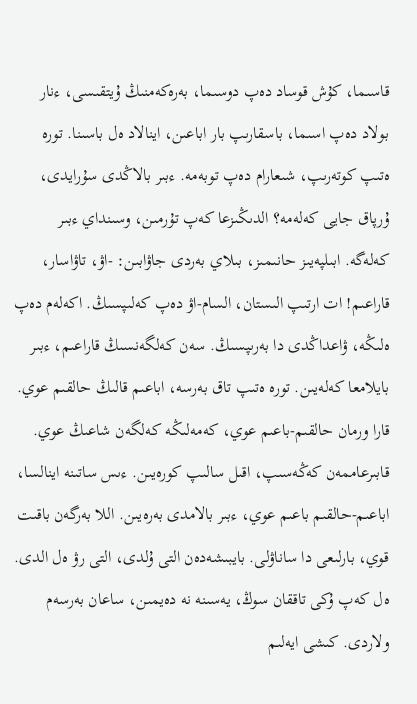قاسىما، كۇش قوساد دەپ دوسىما، بەرەكەمنىڭ ۇيتقىسى، ءنار بولاد دەپ اسىما، باسقارىپ بار اباعىن، اينالاد ەل باسىنا. تورە ەتىپ كوتەرىپ، شىعارام دەپ توبەمە. ءبىر بالاڭدى سۇرايدى، ۇرپاق جايى كەلەمە؟ الدىڭىزعا كەپ تۇرمىن، وسىنداي ءبىر كەلەگە. ابىلپەيىز حانىمىز، بىلاي بەردى جاۋابىن: -اۋ، تاۋاسار، قاراعىم! ات ارتىپ الىستان، السام-اۋ دەپ كەلىپسىڭ. اكەلەم دەپ ەلىڭە، ۋاعداڭدى دا بەرىپسىڭ. سەن كەلگەنسىڭ قاراعىم، ءبىر بايلامعا كەلەيىن. تورە ەتىپ تاق بەرسە، اباعىم قالىڭ حالقىم عوي. قارا ورمان حالقىم-باعىم عوي، كەمەلىڭە كەلگەن شاعىڭ عوي. قابىرعاممەن كەڭەسىپ، اقىل سالىپ كورەيىن. ءىس ساتىنە اينالسا، اباعىم-حالقىم باعىم عوي، ءبىر بالامدى بەرەيىن. اللا بەرگەن باقىت قوي، بارلىعى دا ساناۋلى. بايبىشەدەن التى ۇلدى، التى رۋ ەل الدى. ەل كەپ ۇكى تاققان سوڭ، يەسىنە نە دەيمىن، ساعان بەرسەم ولاردى. كىشى ايەلىم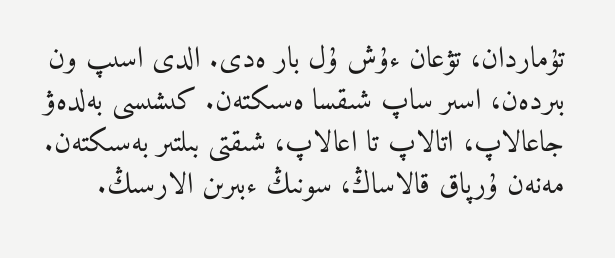تۇماردان، تۋعان ءۇش ۇل بار ەدى. الدى اسىپ ون بىردەن، اسىر ساپ شىقسا ەسىكتەن. كىشىسى بەلدەۋ جاعالاپ، اتالاپ تا اعالاپ، شىقتى بىلتىر بەسىكتەن. مەنەن ۇرپاق قالاساڭ، سونىڭ ءبىرىن الارسىڭ.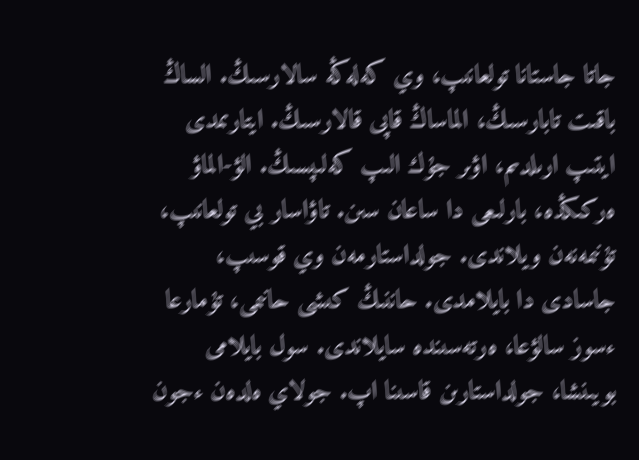جاتا جاستانا تولعانىپ، وي كەلەڭە سالارسىڭ. الساڭ باقىت تابارسىڭ، الماساڭ قاپى قالارسىڭ. ايتارىمدى ايتىپ ارىلدىم، اۋىر جۇك الىپ كەلىپسىڭ. الۋ-الماۋ ەركىڭدە، بارلىعى دا ساعان سىن. تاۋاسار بي تولعانىپ، تۇنىمەنەن ويلاندى. جولداستارمەن وي قوسىپ، جاسادى دا بايلامدى. حاننىڭ كىشى حانىمى، تۇمارعا ءسوز سالۋعا، ەرتەسىندە سايلاندى. سول بايلامى بويىنشا، جولداستارىن قاسىنا اپ. جولاي ەلدەن ءجون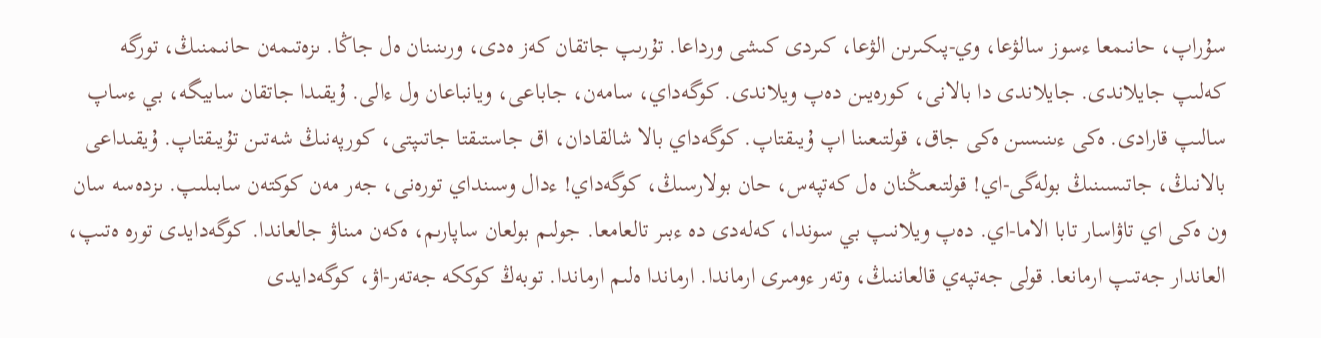سۇراپ، حانىمعا ءسوز سالۋعا، وي-پىكىرىن الۋعا، كىردى كىشى ورداعا. تۇرىپ جاتقان كەز ەدى، ورىنىنان ەل جاڭا. ىزەتىمەن حانىمنىڭ، تورگە كەلىپ جايلاندى. جايلاندى دا بالانى، كورەيىن دەپ ويلاندى. كوگەداي، سامەن، جاباعى، ويانباعان ول ءالى. ۇيقىدا جاتقان سابيگە، بي ءساپ سالىپ قارادى. ەكى ءىنىسىن ەكى جاق، قولتىعىنا اپ ۇيىقتاپ. كوگەداي بالا شالقادان، اق جاستىقتا جاتىپتى، كورپەنىڭ شەتىن تۇيىقتاپ. ۇيقىداعى بالانىڭ، جاتىسىنىڭ بولەگى-اي! قولتىعىڭنان ەل كەتپەس، حان بولارسىڭ، كوگەداي! ءدال وسىنداي تورەنى، جەر مەن كوكتەن سابىلىپ. ىزدەسە سان ون ەكى اي تاۋاسار تابا الاما-اي. دەپ ويلانىپ بي سوندا، كەلەدى دە ءبىر تالعامعا. جولىم بولعان ساپارىم، ەكەن مىناۋ جالعاندا. كوگەدايدى تورە ەتىپ، العاندار جەتىپ ارمانعا. قولى جەتپەي قالعاننىڭ، وتەر ءومىرى ارماندا. ارماندا ەلىم ارماندا. توبەڭ كوككە جەتەر-اۋ، كوگەدايدى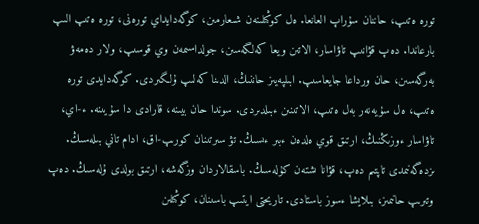تورە ەتىپ، حاننان سۇراپ العانعا. ەل كوڭىلىنەن شىعارمىن، كوگەدايداي تورەنى، تورە ەتىپ الىپ بارعاندا. دەپ قۋانىپ تاۋاسار، الاتىن ويعا كەلگەسىن، جولداسىمەن وي قوسىپ، ولار دەمەۋ بەرگەسىن، حان ورداعا جايعاسىپ. ابىلپەيىز حاننىڭ، الدىنا كەلىپ ۇلگىردى. كوگەدايدى تورە ەتىپ، ەل سۇيەنەر بەل ەتىپ، الاتىنىن ءبىلدىردى. سوندا حان بيىنە، قارادى دا سۇيىنە. ء-اي، تاۋاسار ءوزىڭنىڭ، ارتىق قوي ەلدەن ءبىر ءىسىڭ. تۋ سىرتىنان كورىپ-اق، ادام تاني بىلەسىڭ. ىزدەگەنىمدى تاپتىم دەپ، قۋانا ىشتەن كۇلەسىڭ. باسقالاردان وزگەشە، ارتىق بولدى ۇلەسىڭ. دەپ وتىرىپ حانىمىز، بىلايشا ءسوز باستادى. تاريحتى ايتىپ باسىنان، كوڭىلىن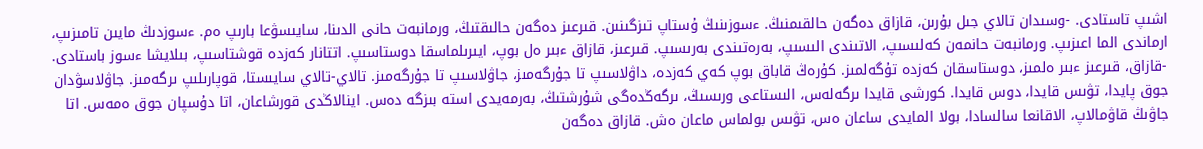اشىپ تاستادى. -وسىدان تالاي جىل بۇرىن، قازاق دەگەن حالقىمنىڭ. ءسوزىنىڭ ۇستاپ تىزگىنىن. قىرعىز دەگەن حالىقتىڭ، ورمانبەت حانى الدىنا، سايىسۋعا بارىپ ەم. ءسوزدىڭ مايىن تامىزىپ، ارماندى الما اعىزىپ. ورمانبەت حانمەن كەلىسىپ، الاتىندى الىسىپ، بەرەتىندى بەرىسىپ. قىرعىز، قازاق ءبىر ەل بوپ، ايىرىلماسقا دوستاسىپ. اتتانار كەزدە قوشتاسىپ، بىلايشا ءسوز باستادى. -قازاق، قىرعىز ءبىر ەلمىز، دوستاسقان كەزدە تۇگەلمىز. كۇرەڭ قاباق بوپ كەي كەزدە، داۋلاسىپ تا جۇرگەمىز، جاۋلاسىپ تا جۇرگەمىز. تالاي-تالاي سايىستا، قوپارىلىپ ىرگەمىز. جاۋلاسۋدان جوق پايدا، تۋىس قايدا، دوس قايدا. كورشى قايدا ىرگەلەس، الىستاعى ورىسىڭ، ىرگەڭدەگى شۇرشتىڭ، بەرمەيدى استە بىزگە دەس. اينالاڭدى قورشاعان، اتا دۇسپان جوق ەمەس. اتا جاۋىڭ قاۋمالاپ، الاقانعا سالسادا، بولا المايدى ساعان ەس، تۋىس بولماس ماعان ەش. قازاق دەگەن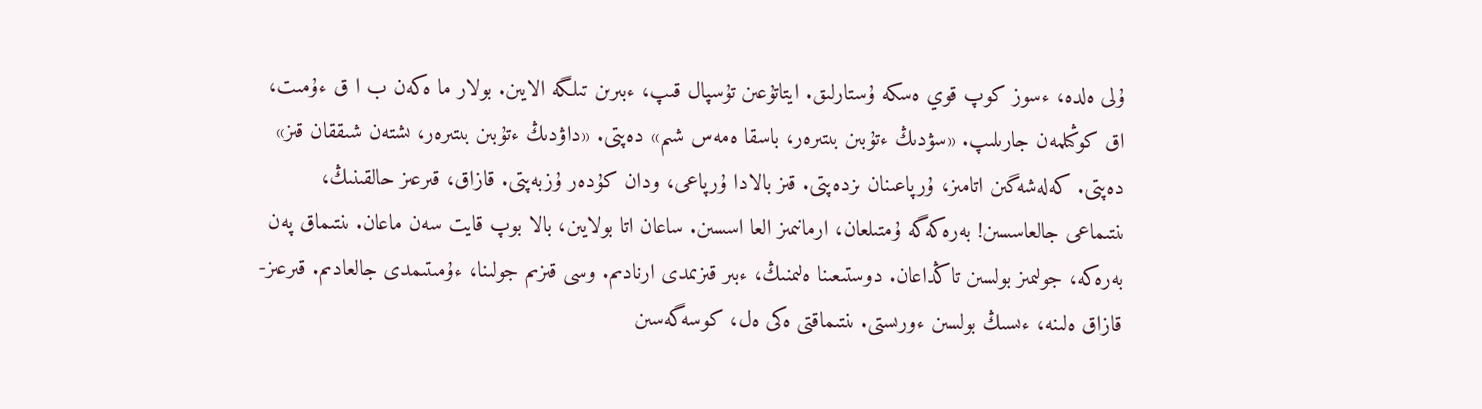ۇلى ەلدە، ءسوز كوپ قوي ەسكە ۇستارلىق. ايتاتۇعىن تۇسپال قىپ، ءبىرىن تىلگە الايىن. بولار ما ەكەن ب ا ق ءۇمىت، اق كوڭىلمەن جارىلىپ. «سۋدىڭ ءتۇبىن بىتىرەر، باسقا ەمەس شىم» دەپتى. «داۋدىڭ ءتۇبىن بىتىرەر، ىشتەن شىققان قىز» دەپتى. كەلەشەگىن اتامىز، ۇرپاعىنان ىزدەپتى. قىز بالادا ۇرپاعى، ودان كۇدەر ۇزبەپتى. قازاق، قىرعىز حالقىنىڭ، ىنتىماعى جالعاسسىن! بەرەكەگە ۇمتىلعان، ارمانىمىز العا اسسىن. ساعان اتا بولايىن، بالا بوپ قايت سەن ماعان. ىنتىماق پەن بەرەكە، جولىمىز بولسىن تاڭداعان. دوستىعىنا ەلىمنىڭ، ءبىر قىزىمدى ارنادىم. وسى قىزىم جولىنا، ءۇمىتىمدى جالعادىم. قىرعىز-قازاق ەلىنە، ءىسىڭ بولسىن ءورىستى. ىنتىماقتى ەكى ەل، كوسەگەسىن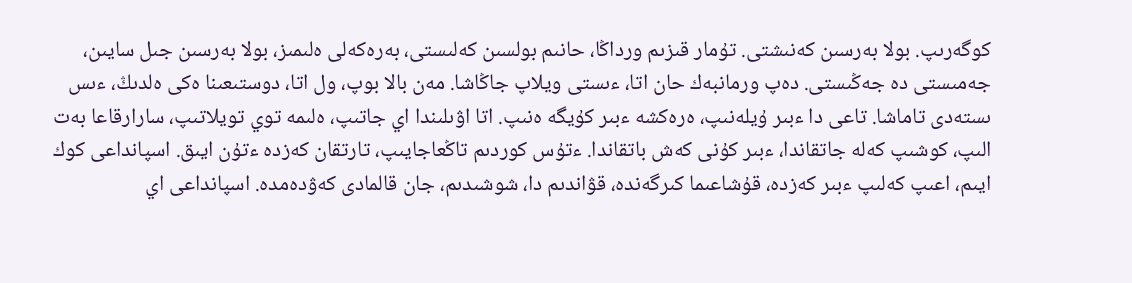كوگەرىپ. بولا بەرسىن كەنىشتى. تۇمار قىزىم ورداڭا، حانىم بولسىن كەلىستى، بەرەكەلى ەلىمىز، بولا بەرسىن جىل سايىن، جەمىستى دە جەڭىستى. دەپ ورمانبەك حان اتا، ءىستى ويلاپ جاڭاشا. مەن بالا بوپ، ول اتا، دوستىعىنا ەكى ەلدىڭ، ءىس ىستەدى تاماشا. تاعى دا ءبىر ۇيلەنىپ، ەرەكشە ءبىر كۇيگە ەنىپ. اتا اۋىلىندا اي جاتىپ، ەلىمە توي تويلاتىپ، سارارقاعا بەت الىپ، كوشىپ كەلە جاتقاندا، ءبىر كۇنى كەش باتقاندا. ءتۇس كوردىم تاڭعاجايىپ، تارتقان كەزدە ءتۇن ايىق. اسپانداعى كوك ايىم، اعىپ كەلىپ ءبىر كەزدە، قۇشاعىما كىرگەندە، قۋاندىم دا، شوشىدىم، جان قالمادى كەۋدەمدە. اسپانداعى اي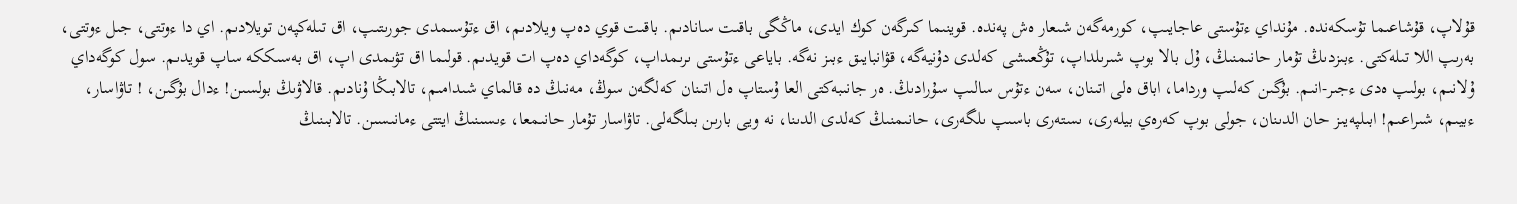قۇلاپ، قۇشاعىما تۇسكەندە. مۇنداي ءتۇستى عاجايىپ، كورمەگەن شىعار ەش پەندە. قوينىما كىرگەن كوك ايدى، ماڭگى باقىت سانادىم. باقىت قوي دەپ ويلادىم، اق ءتۇسىمدى جورىتىپ، اق تىلەكپەن تويلادىم. اي دا ءوتتى، جىل ءوتتى، بەرىپ اللا تىلەكتى. ءبىزدىڭ تۇمار حانىمنىڭ، ۇل بالا بوپ شىرىلداپ، تۇڭعىشى كەلدى دۇنيەگە، قۋانبايىق ءبىز نەگە. باياعى ءتۇستى ىرىمداپ، كوگەداي دەپ ات قويدىم. قولىما اق تۋىمدى اپ، اق بەسىككە ساپ قويدىم. سول كوگەداي ۇلانىم، بولىپ ەدى ءجىر-انىم. بۇگىن كەلىپ ورداما، اباق ەلى اتىنان، سەن ءتۇس سالىپ سۇرادىڭ. ەر جانىبەكتى العا ۇستاپ ەل اتىنان كەلگەن سوڭ، مەنىڭ دە قالماي شىدامىم، تالابىڭا ۇنادىم. قالاۋىڭ بولسىن! ءدال بۇگىن، ! تاۋاسار، ءبيىم، شىراعىم! ابىلپەيىز حان الدىنان، جولى بوپ كەرەي بيلەرى، ىستەرى باسىپ ىلگەرى، حانىمنىڭ كەلدى الدىنا، نە ويى بارىن بىلگەلى. تاۋاسار تۇمار حانىمعا، ءىسىنىڭ ايتتى ءمانىسىن. تالابىنىڭ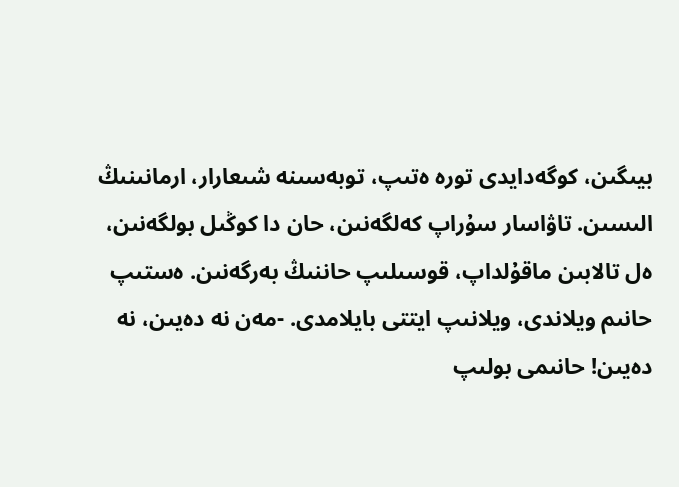بيىگىن، كوگەدايدى تورە ەتىپ، توبەسىنە شىعارار، ارمانىنىڭ الىسىن. تاۋاسار سۇراپ كەلگەنىن، حان دا كوڭىل بولگەنىن، ەل تالابىن ماقۇلداپ، قوسىلىپ حاننىڭ بەرگەنىن. ەستىپ حانىم ويلاندى، ويلانىپ ايتتى بايلامدى. -مەن نە دەيىن، نە دەيىن! حانىمى بولىپ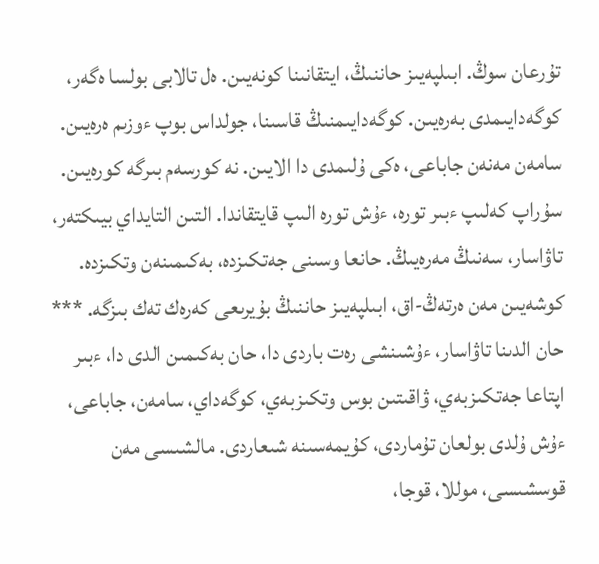تۇرعان سوڭ. ابىلپەيىز حاننىڭ، ايتقانىنا كونەيىن. ەل تالابى بولسا ەگەر، كوگەدايىمدى بەرەيىن. كوگەدايىمنىڭ قاسىنا، جولداس بوپ ءوزىم ەرەيىن. سامەن مەنەن جاباعى، ەكى ۇلىمدى دا الايىن. نە كورسەم بىرگە كورەيىن. سۇراپ كەلىپ ءبىر تورە، ءۇش تورە الىپ قايتقاندا. التىن التايداي بيىكتەر، تاۋاسار، سەنىڭ مەرەيىڭ. حانعا وسىنى جەتكىزدە، بەكىمىنەن وتكىزدە. كوشەيىن مەن ەرتەڭ-اق، ابىلپەيىز حاننىڭ بۇيرىعى كەرەك تەك بىزگە. *** حان الدىنا تاۋاسار، ءۇشىنشى رەت باردى دا، حان بەكىمىن الدى دا، ءبىر اپتاعا جەتكىزبەي، ۋاقىتىن بوس وتكىزبەي، كوگەداي، سامەن، جاباعى، ءۇش ۇلدى بولعان تۇماردى، كۇيمەسىنە شىعاردى. مالشىسى مەن قوسشىسى، موللا، قوجا،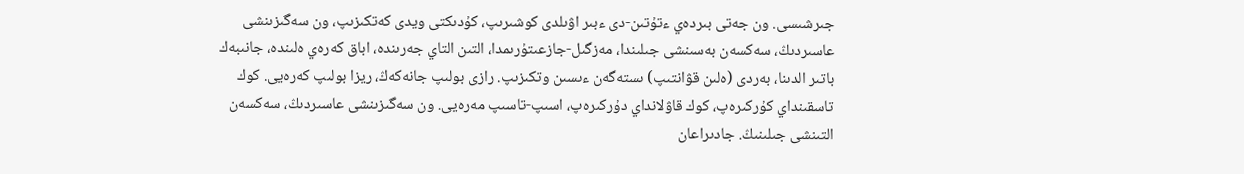جىرشىسى. ون جەتى بىردەي ءتۇتىن-دى ءبىر اۋىلدى كوشىرىپ، كۇدىكتى ويدى كەتكىزىپ، ون سەگىزىنشى عاسىردىڭ، سەكسەن بەسىنشى جىلىندا، مەزگىل-جازعىتۇرىمدا، التىن التاي جەرىندە، اباق كەرەي ەلىندە، جانىبەك باتىر الدىنا، بەردى (ەلىن قۋانتىپ) ىستەگەن ءىسىن وتكىزىپ. رازى بولىپ جانەكەڭ، ريزا بولىپ كەرەيى. كوك تاسقىنداي كۇركىرەپ، كوك قاۋلانداي دۇركىرەپ، اسىپ-تاسىپ مەرەيى. ون سەگىزىنشى عاسىردىڭ، سەكسەن التىنشى جىلىنىڭ. جادىراعان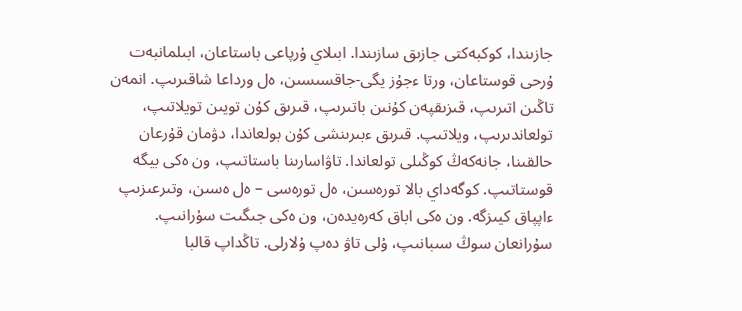جازىندا، كوكبەكتى جازىق سازىندا. ابىلاي ۇرپاعى باستاعان، ابىلمانبەت ۇرحى قوستاعان، ورتا ءجۇز يگى-جاقسىسىن، ەل ورداعا شاقىرىپ. انمەن تاڭىن اتىرىپ، قىزىقپەن كۇنىن باتىرىپ، قىرىق كۇن تويىن تويلاتىپ، تولعاندىرىپ، ويلاتىپ. قىرىق ءبىرىنشى كۇن بولعاندا، دۋمان قۇرعان حالقىنا، جانەكەڭ كوڭىلى تولعاندا. تاۋاسارىنا باستاتىپ، ون ەكى بيگە قوستاتىپ. كوگەداي بالا تورەسىن، ەل تورەسى – ەل ەسىن، وتىرعىزىپ ءاپپاق كيىزگە. ون ەكى اباق كەرەيدەن، ون ەكى جىگىت سۇرانىپ. سۇرانعان سوڭ سىبانىپ، ۇلى تاۋ دەپ ۇلارلى. تاڭداپ قالبا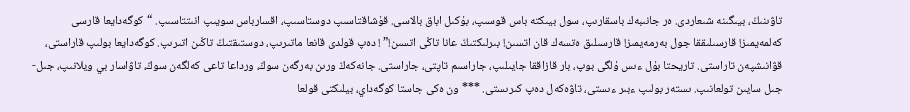تاۋىنىڭ، بيىگىنە شىعاردى. ەر جانىبەك باسقارىپ، سول بيىكتە باس قوسىپ، بۇكىل اباق بالاسى. قۇشاقتاسىپ دوستاسىپ، اقسارباس سويىپ انىتتاسىپ. “كوگەدايعا قارسى كەلمەيمىز! قارسىلىققا جول بەرمەيمىز! قارسىلىق ەتسەك قان اتسىن! بىرلىكتىڭ عانا تاڭى اتسىن!” ! دەپ قولدى قانعا ماتىرىپ، دوستىقتىڭ تاڭىن اتىرىپ. كوگەدايعا بولىپ قاراستى، قۋانىشپەن تاراستى. تاريحتا بۇل ءىس ۇلگى بوپ، بار قازاققا جايىلىپ، جاراسىم تاپتى، جاراستى. جانەكەڭ ورىن بەرگەن سوڭ، ورداعا تاعى كەلگەن سوڭ، تاۋاسار بي ويلانىپ، جىل-جىل سايىن تولعانىپ. ىستەر بولىپ ءبىر ءىستى، تاۋەكەل دەپ كىرىستى. *** ون ەكى جاستا كوگەداي، بيلىكتى قولعا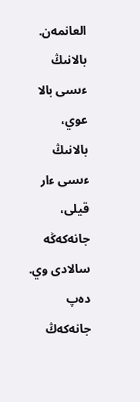العانمەن. بالانىڭ ءىسى بالا عوي، بالانىڭ ءىسى ءار قيلى، جانەكەڭە سالادى وي. دەپ جانەكەڭ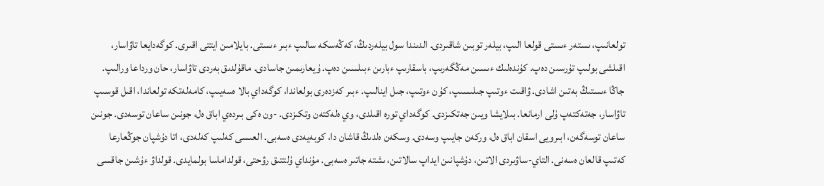تولعانىپ، ىستەر ءىستى قولعا الىپ، بيلەر توبىن شاقىردى. الدىندا سول بيلەردىڭ، كەڭەسكە سالىپ ءبىر ءىستى. بايلامىن ايتتى اقىرى. كوگەدايعا تاۋاسار، اقىلشى بولىپ تۇرسىن دەپ. كۇندەلىك ءىسىن مەڭگەرىپ، باسقارىپ ءبارىن ءبىلسىن دەپ. ۇيعارىمىن جاسادى. ماقۇلدىق بەردى تاۋاسار، حان ورداعا ورالىپ. جاڭا ءىستىڭ بەتىن اشادى. ۋاقىت ءوتىپ جىلىسىپ، كۇن ءوتىپ، جىل اينالىپ. ءبىر كەزدەرى بولعاندا، كوگەداي بالا ەسەيىپ، كامەلەتكە تولعاندا، اقىل قوسىپ تاۋاسار، جەتەكتەپ ۇلى ارمانعا. بىلايشا ويىن جەتكىزدى. كوگەداي تورە اقىلدى، وي ەلەكتەن وتكىزدى. -ون ەكى بىردەي اباق ەل، جونىن ساعان توسەدى. جونىن ساعان توسەگەن، ابىرويى اسقان اباق ەل، وركەن جايىپ وسەدى. وسكەن ەلدىڭ قاشان دا، كوبەيەدى ەسەبى. العىسى كەلىپ كەلەدى، اتا دۇشپان جوڭعارعا كەتىپ قالعان ەسەنى. التاي-ساۋىردى الاتىن، دۇشپانىن ايداپ سالاتىن، ىشتە جاتىر ەسەبى. مۇنداي ۇلتتىق رۋحتى، قولداماسا بولمايدى. قولداۋ ءۇشىن جاقسى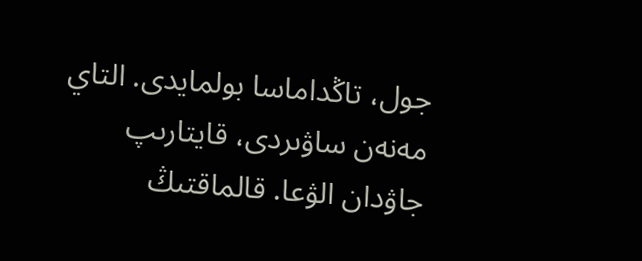جول، تاڭداماسا بولمايدى. التاي مەنەن ساۋىردى، قايتارىپ جاۋدان الۋعا. قالماقتىڭ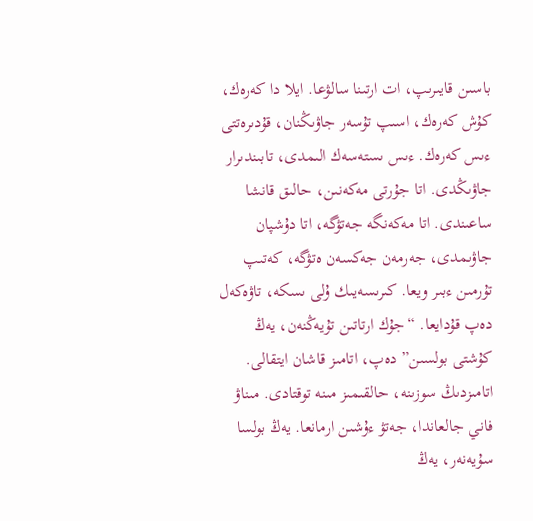باسىن قايىرىپ، ات ارتىنا سالۋعا. ايلا دا كەرەك، كۇش كەرەك، اسىپ تۇسەر جاۋىڭنان، قۇدىرەتتى ءىس كەرەك. ءىس ىستەسەك الىمدى، تابىندىرار جاۋىڭدى. اتا جۇرتى مەكەنىن، حالىق قانشا ساعىندى. اتا مەكەنگە جەتۋگە، اتا دۇشپان جاۋىمدى، جەرمەن جەكسەن ەتۋگە، كەتىپ تۇرمىن ءبىر ويعا. كىرىسەيىك ۇلى ىسكە، تاۋەكەل دەپ قۇدايعا. “جۇك ارتاتىن تۇيەڭنەن، يەڭ كۇشتى بولسىن” دەپ، اتامىز قاشان ايتقالى. اتامىزدىڭ سوزىنە، حالقىمىز مىنە توقتادى. مىناۋ فاني جالعاندا، جەتۋ ءۇشىن ارمانعا. يەڭ بولسا سۇيەنەر، يەڭ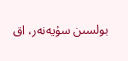بولسىن سۇيەنەر، اق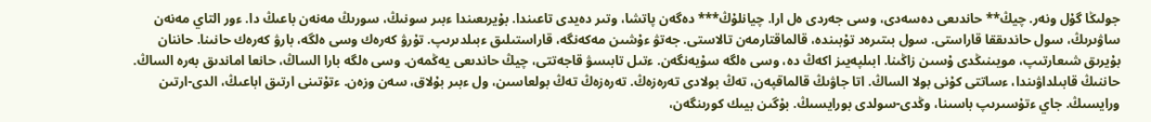جولىڭا گۇل ونەر. چيڭ** حاندىعى دەسەدى، وسى جەردى ەل ارا. چيانلۇڭ*** دەگەن پاتشا، وتىر دەيدى تاعىندا. بۇيرىعىندا ءبىر سونىڭ، سورىڭ مەنەن باعىڭ دا. ءور التاي مەنەن ساۋىرىڭ، سول حاندىققا قاراستى. سول بىتىرەد تۇبىندە، قالماقتارمەن تالاستى. جەتۋ ءۇشىن مەكەنگە، قاراستىلىق ءبىلدىرىپ. تۇرۋ كەرەك وسى ەلگە، بارۋ كەرەك حانىنا. حاننان بۇيرىق شىعارتىپ، مويىنىڭدى ۇسىن زاڭىنا. ابىلپەيىز اكەڭ دە، وسى ەلگە سۇيەنگەن. ءتىل تابىسۋ قاجەتتى، چيڭ حاندىعى يەڭمەن. وسى ەلگە بارا الساڭ، حانعا اماندىق بەرە الساڭ. حاننىڭ قابىلداۋىندا، ءساتتى كۇنى بولا الساڭ. اتا جاۋىڭ قالماقپەن، تەڭ بولادى تەرەزەڭ. تەرەزەڭ تەڭ بولعاسىن، ول ءبىر بۇلاق، سەن وزەن. ءتۇتىنى ارتىق اباعىڭ، الدى-ارتىن ورايسىڭ. جاي ءتۇسىرىپ باسىنا، وڭدى-سولدى بورايسىڭ. بۇگىن بيىك كورىنگەن،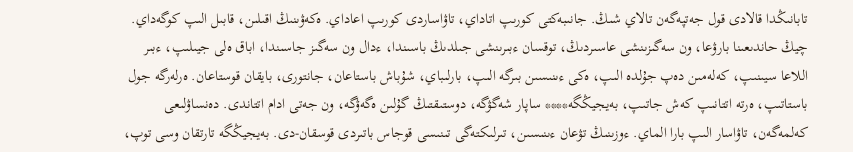تابانىڭدا قالادى قول جەتپەگەن تالاي شىڭ. جانىبەكتى كورىپ اتاداي، تاۋاساردى كورىپ اعاداي. ەكەۋىنىڭ اقىلىن، قابىل الىپ كوگەداي. چيڭ حاندىعىنا بارۋعا، ون سەگىزىنشى عاسىردىڭ، توقسان ءبىرىنشى جىلدىڭ باسىندا، ءدال ون سەگىز جاسىندا، اباق ەلى جيىلىپ، ءبىر اللاعا سيىنىپ، كەلەمىن دەپ جۇلدە الىپ، ەكى ءىنىسىن بىرگە الىپ، بارلىباي، شۇباش باستاعان، جانتورى، بايقان قوستاعان. ەرلەرگە جول باستاتىپ، ەرتە اتتانىپ كەش جاتىپ، بەيجيڭگە**** ساپار شەگۋگە، دوستىقتىڭ گۇلىن ەگەۋگە، ون جەتى ادام اتتاندى. دەنساۋلىعى كەلمەگەن، تاۋاسار الىپ بارا الماي. ءوزىنىڭ تۋعان ءىنىسىن، تىرلىكتەگى تىنىسى قوجاس باتىردى قوسقان-دى. بەيجيڭگە تارتقان وسى توپ،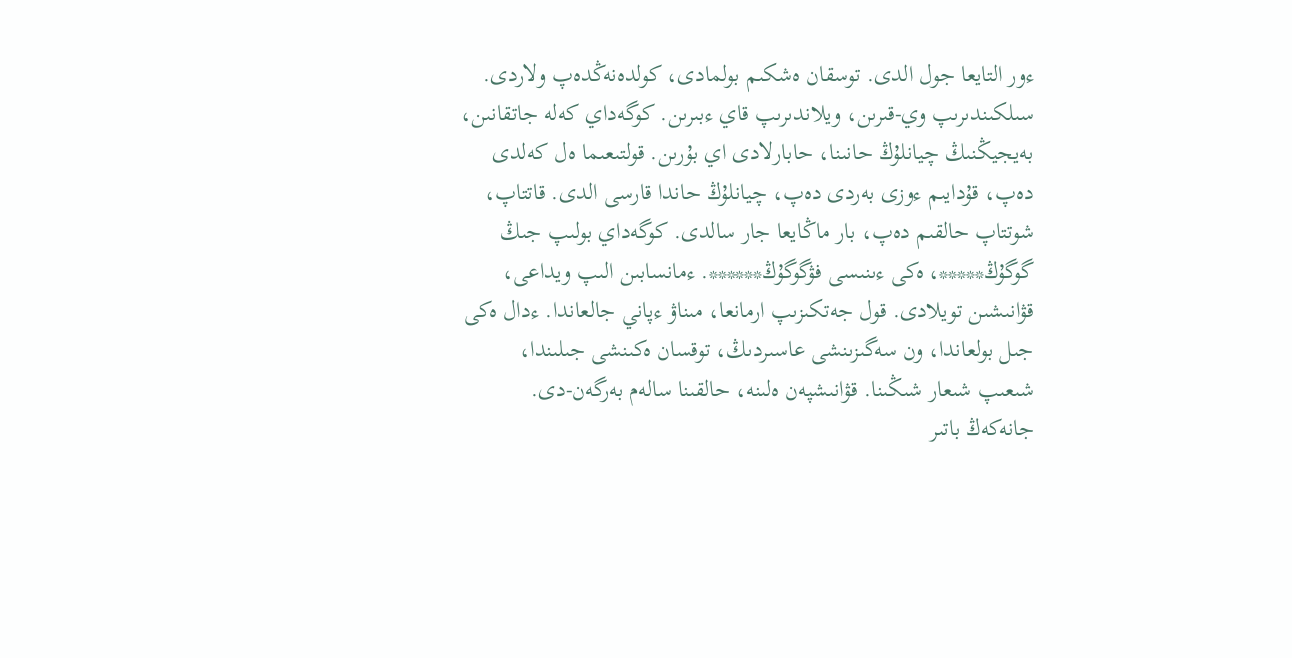ءور التايعا جول الدى. توسقان ەشكىم بولمادى، كولدەنەڭدەپ ولاردى. سىلكىندىرىپ وي-قىرىن، ويلاندىرىپ قاي ءبىرىن. كوگەداي كەلە جاتقانىن، بەيجيڭنىڭ چيانلۇڭ حانىنا، حابارلادى اي بۇرىن. قولتىعىما ەل كەلدى دەپ، قۇدايىم ءوزى بەردى دەپ، چيانلۇڭ حاندا قارسى الدى. قاتتاپ، شوتتاپ حالقىم دەپ، بار ماڭايعا جار سالدى. كوگەداي بولىپ جىڭ گوگۇڭ*****، ەكى ءىنىسى فۋگوگۇڭ******. ءمانسابىن الىپ ويداعى، قۋانىشىن تويلادى. قول جەتكىزىپ ارمانعا، مىناۋ ءپاني جالعاندا. ءدال ەكى جىل بولعاندا، ون سەگىزىنشى عاسىردىڭ، توقسان ەكىنشى جىلىندا، شىعىپ شىعار شىڭىنا. قۋانىشپەن ەلىنە، حالقىنا سالەم بەرگەن-دى. جانەكەڭ باتىر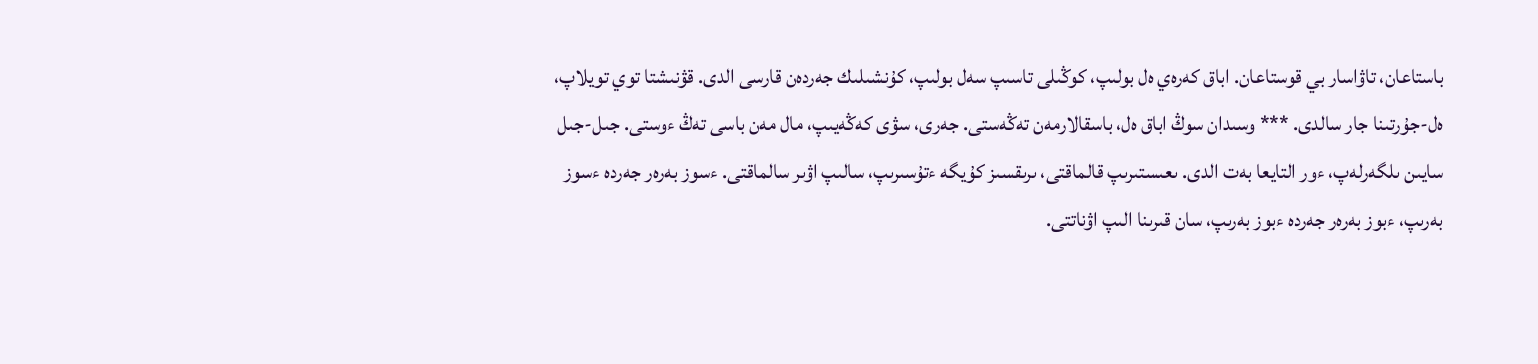باستاعان، تاۋاسار بي قوستاعان. اباق كەرەي ەل بولىپ، كوڭىلى تاسىپ سەل بولىپ، كۇنشىلىك جەردەن قارسى الدى. قۋنىشتا توي تويلاپ، ەل-جۇرتىنا جار سالدى. *** وسىدان سوڭ اباق ەل، باسقالارمەن تەڭەستى. جەرى، سۋى كەڭەيىپ، مال مەن باسى تەڭ ءوستى. جىل-جىل سايىن ىلگەرلەپ، ءور التايعا بەت الدى. ىعىستىرىپ قالماقتى، ىرىقسىز كۇيگە ءتۇسىرىپ، سالىپ اۋىر سالماقتى. ءسوز بەرەر جەردە ءسوز بەرىپ، ءبوز بەرەر جەردە ءبوز بەرىپ، سان قىرىنا الىپ اۋناتتى.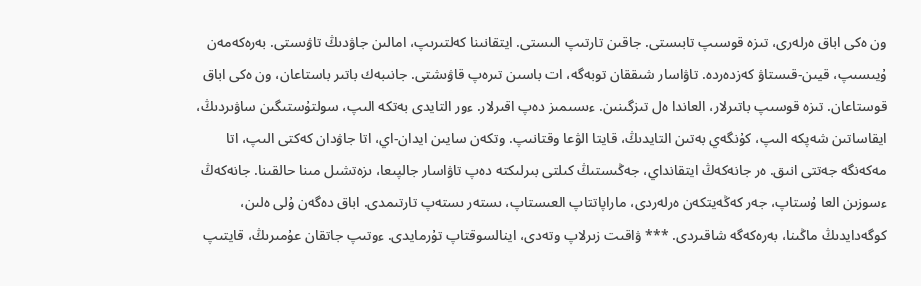ون ەكى اباق ەرلەرى، تىزە قوسىپ تابىستى. جاقىن تارتىپ الىستى. ايتقانىنا كەلتىرىپ، امالىن جاۋدىڭ تاۋىستى. بەرەكەمەن ۇيىسىپ، قيىن-قىستاۋ كەزدەردە. تاۋاسار شىققان توبەگە، ات باسىن تىرەپ قاۋىشتى. جانىبەك باتىر باستاعان، ون ەكى اباق قوستاعان. تىزە قوسىپ باتىرلار، العاندا ەل تىزگىنىن. ءىسىمىز دەپ اقىرلار. ءور التايدى بەتكە الىپ، سولتۇستىگىن ساۋىردىڭ، ايقاساتىن شەپكە الىپ، كۇنگەي بەتىن التايدىڭ، قايتا الۋعا وقتانىپ. وتكەن سايىن ايدان-اي، اتا جاۋدان كەكتى الىپ، اتا مەكەنگە جەتتى انىق. ەر جانەكەڭ ايتقانداي، جەڭىستىڭ كىلتى بىرلىكتە دەپ تاۋاسار جالپىعا، ىزەتشىل مىنا حالقىنا. جانەكەڭ ءسوزىن العا ۇستاپ، جەر كەڭەيتكەن ەرلەردى، ماراپاتتاپ العىستاپ، ىستەر ىستەپ تارتىمدى. اباق دەگەن ۇلى ەلىن، كوگەدايدىڭ ماڭىنا، بەرەكەگە شاقىردى. *** ۋاقىت زىرلاپ وتەدى، اينالسوقتاپ تۇرمايدى. ءوتىپ جاتقان عۇمىرىڭ، قايتىپ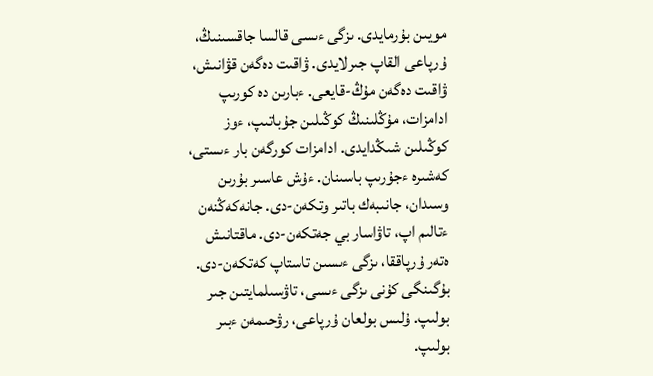مويىن بۇرمايدى. ىزگى ءىسى قالسا جاقسىنىڭ، ۇرپاعى القاپ جىرلايدى. ۋاقىت دەگەن قۋانىش، ۋاقىت دەگەن مۇڭ-قايعى. ءبارىن دە كورىپ ادامزات، مۇڭلىنىڭ كوڭىلىن جۇباتىپ، ءوز كوڭىلىن شىڭدايدى. ادامزات كورگەن بار ءىستى، كەشىرە ءجۇرىپ باسىنان. ءۇش عاسىر بۇرىن وسىدان، جانىبەك باتىر وتكەن-دى. جانەكەڭنەن ءتالىم اپ، تاۋاسار بي جەتكەن-دى. ماقتانىش ەتەر ۇرپاققا، ىزگى ءىسىن تاستاپ كەتكەن-دى. بۇگىنگى كۇنى ىزگى ءىسى، تاۋسىلمايتىن جىر بولىپ. ۇلىس بولعان ۇرپاعى، رۋحىمەن ءبىر بولىپ.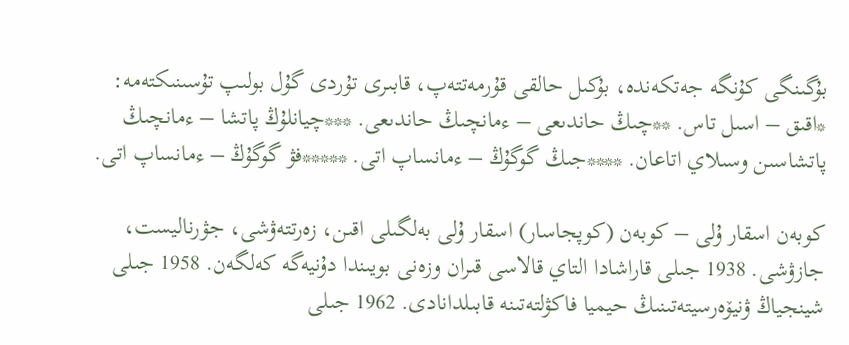بۇگىنگى كۇنگە جەتكەندە، بۇكىل حالقى قۇرمەتتەپ، قابىرى تۇردى گۇل بولىپ تۇسىنىكتەمە: *اقىق – اسىل تاس. **چىڭ حاندىعى – ءمانچىڭ حاندىعى. ***چيانلۇڭ پاتشا – ءمانچىڭ پاتشاسىن وسىلاي اتاعان. ****جىڭ گوگۇڭ – ءمانساپ اتى. *****فۋ گوگۇڭ – ءمانساپ اتى.

كوبەن اسقار ۇلى – كوبەن (كوپجاسار) اسقار ۇلى بەلگىلى اقىن، زەرتتەۋشى، جۋرناليست، جازۋشى. 1938 جىلى قاراشادا التاي قالاسى قىران وزەنى بويىندا دۇنيەگە كەلگەن. 1958 جىلى شينجياڭ ۋنيۆەرسيتەتىنىڭ حيميا فاكۋلتەتىنە قابىلدانادى. 1962 جىلى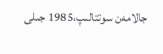جالامەن سوتتالىپ،1985 جىلى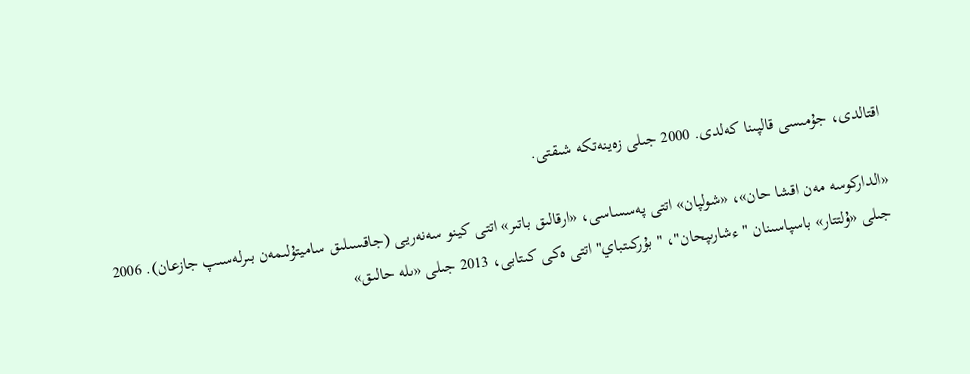اقتالدى، جۇمىسى قالپىنا كەلدى. 2000 جىلى زەينەتكە شىقتى.

«الداركوسە مەن اقشا حان»، «شولپان» اتتى پەسساسى، «ارقالىق باتىر» اتتى كينو سەنەريى (جاقسىلىق ساميتۇلىمەن بىرلەسىپ جازعان). 2006 جىلى «ۇلتتار» باسپاسىنان "ءشارىپحان"، " بۇركىتباي" اتتى ەكى كىتابى، 2013 جىلى «ىلە حالىق»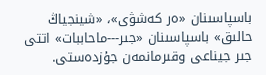باسپاسىنان «ەر كەشۋى»، «شينجياڭ حالىق» باسپاسىنان «جىر---ماحاببات» اتتى جىر جيناعى وقىرمانمەن جۇزدەستى.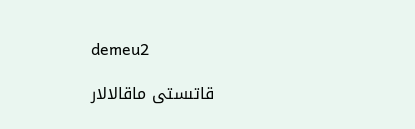demeu2

قاتىستى ماقالالار